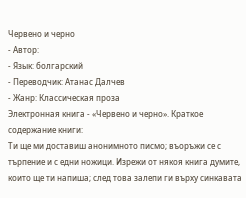Червено и черно
- Автор:
- Язык: болгарский
- Переводчик: Атанас Далчев
- Жанр: Классическая проза
Электронная книга - «Червено и черно». Краткое содержание книги:
Ти ще ми доставиш анонимното писмо; въоръжи се с търпение и с едни ножици. Изрежи от някоя книга думите, които ще ти напиша; след това залепи ги върху синкавата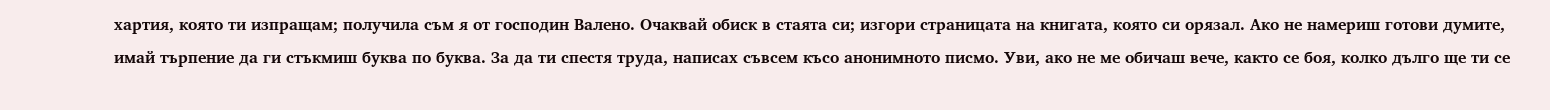хартия, която ти изпращам; получила съм я от господин Валено. Очаквай обиск в стаята си; изгори страницата на книгата, която си орязал. Ако не намериш готови думите, имай търпение да ги стъкмиш буква по буква. За да ти спестя труда, написах съвсем късо анонимното писмо. Уви, ако не ме обичаш вече, както се боя, колко дълго ще ти се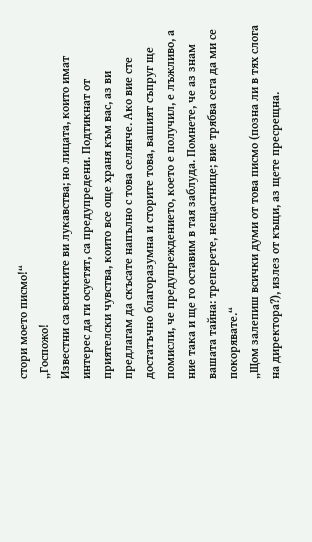стори моето писмо!“
„Госпожо!
Известни са всичките ви лукавства; но лицата, които имат интерес да ги осуетят, са предупредени. Подтикнат от приятелски чувства, които все още храня към вас, аз ви предлагам да скъсате напълно с това селянче. Ако вие сте достатъчно благоразумна и сторите това, вашият съпруг ще помисли, че предупреждението, което е получил, е лъжливо, а ние така и ще го оставим в тая заблуда. Помнете, че аз знам вашата тайна: треперете, нещастнице; вие трябва сега да ми се покорявате.“
„Щом залепиш всички думи от това писмо (позна ли в тях слога на директора?), излез от къщи, аз щете пресрещна.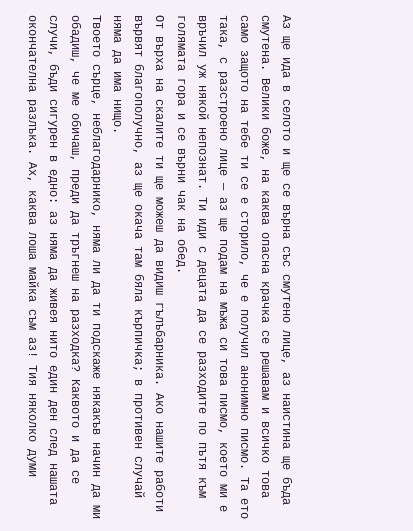Аз ще ида в селото и ще се върна със смутено лице, аз наистина ще бъда смутена. Велики боже, на каква опасна крачка се решавам и всичко това само защото на тебе ти се е сторило, че е получил анонимно писмо. Та ето така, с разстроено лице — аз ще подам на мъжа си това писмо, което ми е връчил уж някой непознат. Ти иди с децата да се разходите по пътя към голямата гора и се върни чак на обед.
От върха на скалите ти ще можеш да видиш гълъбарника. Ако нашите работи вървят благополучно, аз ще окача там бяла кърпичка; в противен случай няма да има нищо.
Твоето сърце, неблагодарнико, няма ли да ти подскаже някакъв начин да ми обадиш, че ме обичаш, преди да тръгнеш на разходка? Каквото и да се случи, бъди сигурен в едно: аз няма да живея нито един ден след нашата окончателна разлъка. Ах, каква лоша майка съм аз! Тия няколко думи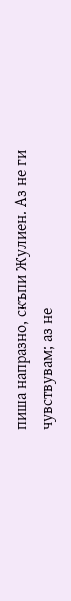пиша напразно, скъпи Жулиен. Аз не ги чувствувам; аз не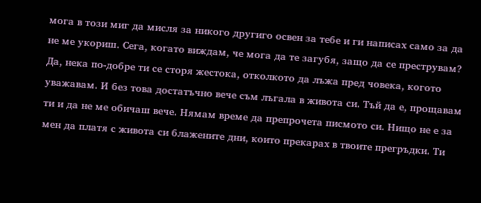мога в този миг да мисля за никого другиго освен за тебе и ги написах само за да не ме укориш. Сега, когато виждам, че мога да те загубя, защо да се преструвам? Да, нека по-добре ти се сторя жестока, отколкото да лъжа пред човека, когото уважавам. И без това достатъчно вече съм лъгала в живота си. Тъй да е, прощавам ти и да не ме обичаш вече. Нямам време да препрочета писмото си. Нищо не е за мен да платя с живота си блажените дни, които прекарах в твоите прегръдки. Ти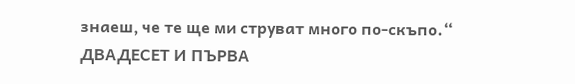знаеш, че те ще ми струват много по-скъпо.“
ДВАДЕСЕТ И ПЪРВА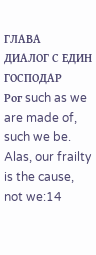ГЛАВА
ДИАЛОГ С ЕДИН ГОСПОДАР
Рог such as we are made of, such we be.
Alas, our frailty is the cause, not we:14